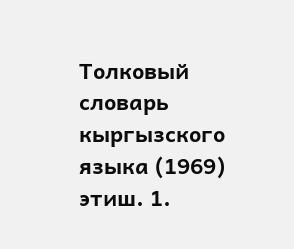Толковый словарь кыргызского языка (1969)
этиш. 1.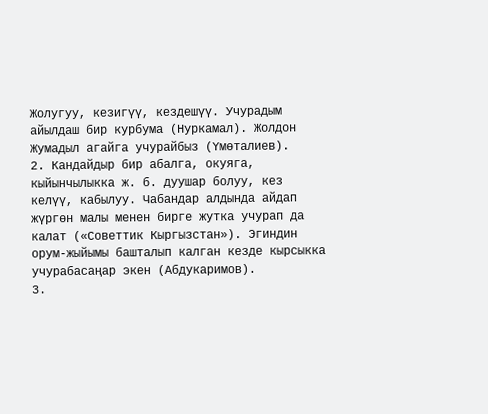Жолугуу, кезигүү, кездешүү. Учурадым айылдаш бир курбума (Нуркамал). Жолдон Жумадыл агайга учурайбыз (Үмөталиев).
2. Кандайдыр бир абалга, окуяга, кыйынчылыкка ж. б. дуушар болуу, кез келүү, кабылуу. Чабандар алдында айдап жүргөн малы менен бирге жутка учурап да калат («Советтик Кыргызстан»). Эгиндин орум-жыйымы башталып калган кезде кырсыкка учурабасаңар экен (Абдукаримов).
3.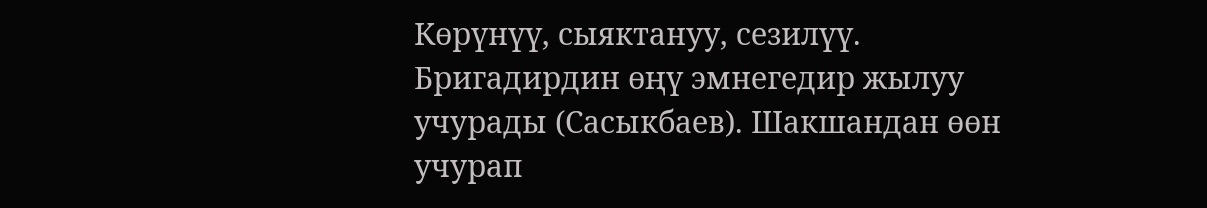Көрүнүү, сыяктануу, сезилүү. Бригадирдин өңү эмнегедир жылуу учурады (Сасыкбаев). Шакшандан өөн учурап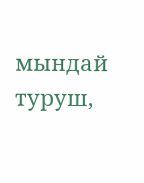мындай туруш,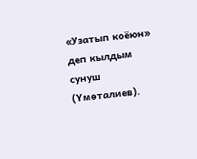«Узатып коёюн» деп кылдым сунуш (Үмөталиев).